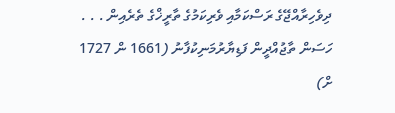ދިވެހިރާއްޖޭގެ ރަސްކަމާއި ވެރިކަމުގެ ތާރީޚްގެ ތެރެއިން . . .
ހަސަން ތާޖުއްދީން ފަޑިޔާރުމަނިކުފާނު (1661 ން 1727 ށް)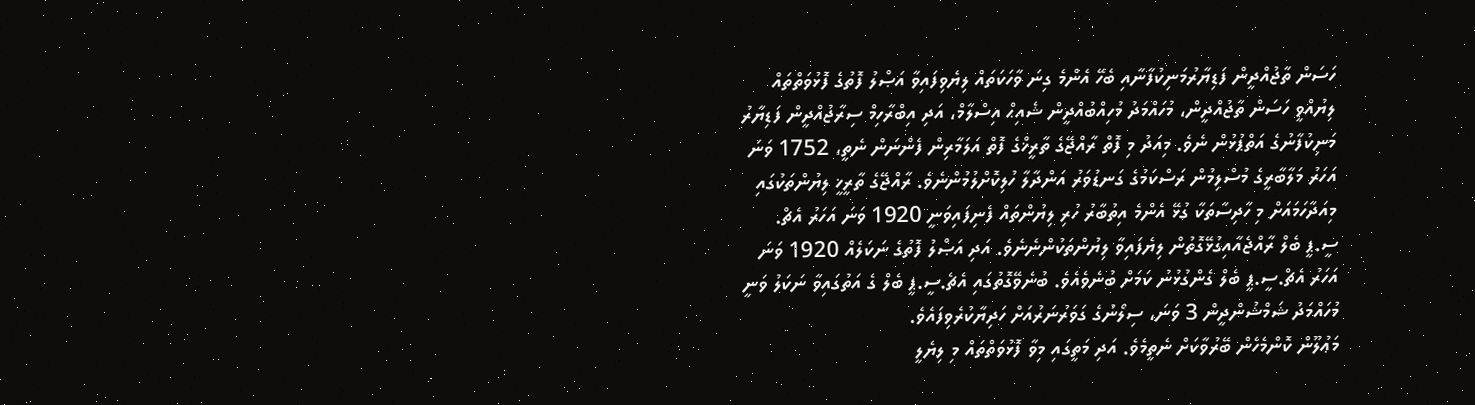ހަސަން ތާޖުއްދީން ފަޑިޔާރުމަނިކުފާނާއި ބެހޭ އެންމެ ގިނަ ވާހަކަތައް ލިޔެވިފައިވާ އަޞްލު ފޮތުގެ ފޮޅުވަތްތައް ލިޔުއްވީ ހަސަން ތާޖުއްދީން، މުހައްމަދު މުހިއްބުއްދީން ޝެއިޙް އިސްލާމް، އަދި އިބްރާހިމް ސިރާޖުއްދީން ފަޑިޔާރު މަނިކުފާނުގެ އަތްޕުޅުން ނެވެ. މިއަދު މި ފޮތް ރާއްޖޭގެ ތާރީޚްގެ ފޮތް އަލަމާރިން ފެންނަން ނެތީ، 1752 ވަނަ އަހަރު މަލާބާރީގެ މުސްލިމުން ރަސްކަމުގެ ގަނޑުވަރު އަންދާލާ ހުލިކޮށްލުމުންނެވެ. ރާއްޖޭގެ ތާރީޚީ ލިޔުންތަކުގައި މިއަދާހަމައަށް މި ހާދިސާތަކާ ގުޅޭ އެންމެ އިތުބާރު ހުރި ލިޔުންތައް ފެނިފައިވަނީ 1920 ވަނަ އަހަރު އެޗް. ސީ.ޕީ ބެލް ރާއްޖެއާއިގުޅޭގޮތުން ލިޔެފައިވާ ލިޔުންތަކުންނެނެވެ. އަދި އަޞްލު ފޮތުގެ ނަކަލެއް 1920 ވަނަ އަހަރު އެޗް.ސީ.ޕީ ބެލް ގެންގުޅުނު ކަމަށް ބުނެވެއެވެ. ބުނެވޭގޮތުގައި އެޗެ.ސީ.ޕީ ބެލް ގެ އަތުގައިވާ ނަކަލު ވަނީ މުހައްމަދު ޝަމްޝުންދީން 3 ވަނަ، ސިލޯނުގެ ގަވަރުނަރުއަށް ހަދިޔާކުރެވިފައެވެ.
މަޢުލޫން ކޮންމެހެން ބޭރުވާކަށް ނެތީމެވެ. އަދި މަތީގައި މިވާ ފޮޅުވަތްތައް މި ލިޔެލީ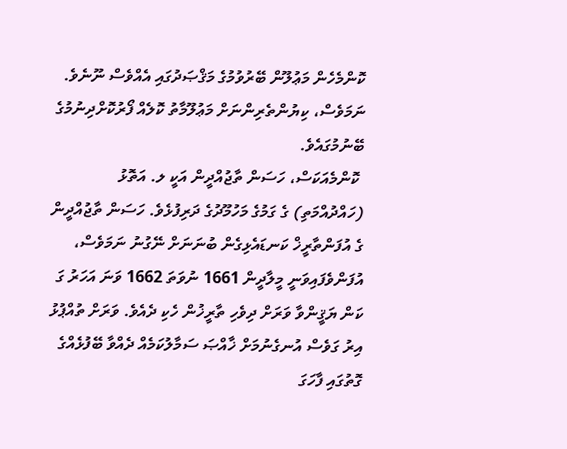ކޮންމެހެން މަޢުލޫން ބޭރުވުމުގެ މަޤްޞަދުގައި އެއްވެސް ނޫނެވެ. ނަމަވެސް، ކިޔުންތެރިންނަށް މަޢުލޫމާތު ކޮލެއް ފޯރުކޮށްދިނުމުގެ ބޭނުމުގައެވެ.
 ކޮންމެއަކަސް، ހަސަން ތާޖުއްދީން އަކީ ލ. އަތޮޅު (ހައްދުއްމަތި) ގެ ގަމުގެ މަހުމޫދުގެ ދަރިފުޅެވެ. ހަސަން ތާޖުއްދީން ގެ އުފަންތާރީޚް ކަނޑައެޅިގެން ބުނަނަށް ނޭގުނު ނަމަވެސް، އުފަންވެފައިވަނީ މީލާދީން 1661 ނުވަތަ 1662 ވަނަ އަހަރު ގަ ކަން ޔަޤީންވާ ވަރަށް ދިވެހި ތާރީޚުން ހެކި ދެއެވެ. ވަރަށް ތުއްޕުޅު އިރު ގަވެސް އުނގެނުމަށް ޚާއްޞަ ސަމާލުކަމެއް ދެއްވާ ބޭފުޅެއްގެ ގޮތުގައި ފާހަގަ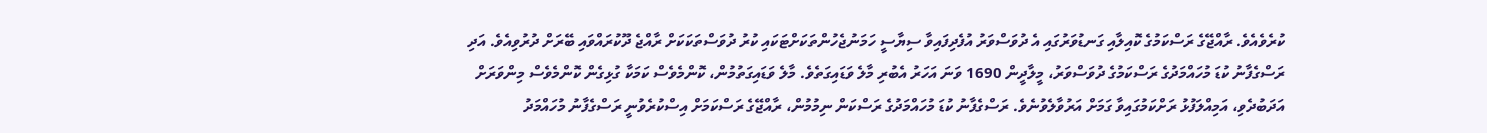ކުރެވެއެވެ. ރާއްޖޭގެ ރަސްކަމުގެ ކޮއިލާއި ގަނޑުވަރުގައި އެ ދުވަސްވަރު އުފެދިފައިވާ ސިޔާސީ ހަމަނުޖެހުންތަކަށްޓަކައި ކުރު ދުވަސްތަކަކަށް ރާއްޖެ ދޫކުރައްވައި ބޭރަށް ދުރުވިއެވެ. އަދި ރަސްގެފާނު ކުޑަ މުހައްމަދުގެ ރަސްކަމުގެ ދުވަސްވަރު، މީލާދީން 1690 ވަނަ އަހަރު އެބުރި މާލެ ވަޑައިގަތެވެ. މާލެ ވަޑައިގަތުމުން، ކޮންމެވެސް ކަމަކާ ގުޅިގެން ކޮންމެވެސް މިންވަރަށް އަދަބުދެވި، އަމިއްލަފުޅު ރަށްކަމުގައިވާ ގަމަށް އަރުވާލެވުނެވެ. ރަސްގެފާނު ކުޑަ މުހައްމަދުގެ ރަސްކަން ނިމުމުން، ރާއްޖޭގެ ރަސްކަމަށް އިސްކުރެވުނީ ރަސްގެފާނު މުހައްމަދު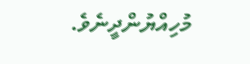މުހިއްޔުންދީނެވެ.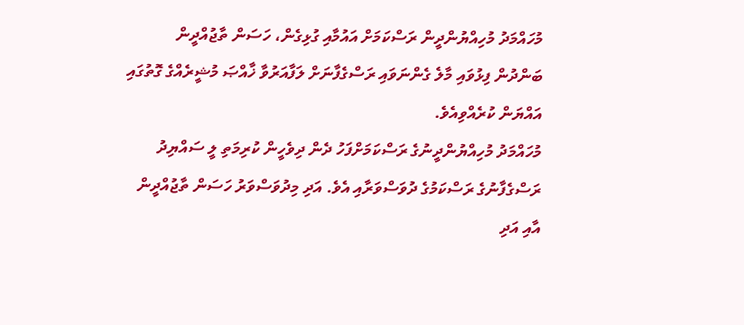މުހައްމަދު މުހިއްޔުންދީން ރަސްކަމަށް އައުމާއި ގުޅިގެން، ހަސަން ތާޖުއްދީން ބަންދުން ފިޅުވައި މާލެ ގެންނަވައި ރަސްގެފާނަށް ލަފާއަރުވާ ޚާއްޞަ މުޝީރެއްގެ ގޮތުގައި އައްޔަން ކުރެއްވިއެވެ.
މުހައްމަދު މުހިއްޔުންދީނުގެ ރަސްކަމަށްފަހު ދެން ދިވެހީން ކުރިމަތި ލީ ސައްޔިދު ރަސްގެފާނުގެ ރަސްކަމުގެ ދުވަސްވަރާއި އެވެ. އަދި މިދުވަސްވަރު ހަސަން ތާޖުއްދީން އާއި އަދި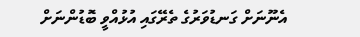އެނޫނަށް ގަނޑުވަރުގެ ތެރޭގައި އުޅުއްވީ ބޮޑުންނަށް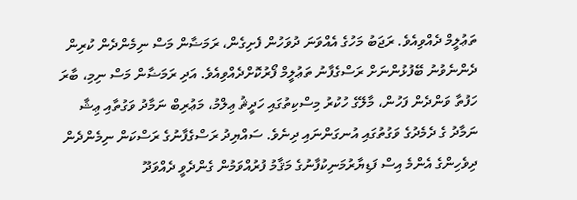ތަޢުލީމް ދެއްވިއެވެ. ރަޖަބު މަހުގެ އެއްވަނަ ދުވަހުން ފެށިގެން، ރަމަޟާން މަސް ނިމެންދެން ކުރިން ދެންނެވުނު ބޭފުޅުންނަށް ރަސްގެފާނު ތަޢުލީމް ފޯރުކޮށްދެއްވިއެވެ. އަދި ރަމަޟާން މަސް ނިމި، ބާރަ ހަފުތާ ވަންދެން ފަހުން، މާލޭގެ ހުކުރު މިސްކިތުގައި ހަދީޘު ޢިލްމު، މަޢުރިބް ނަމާދު ވަގުތާއި ޢިޝާ ނަމާދު ގެ ދެމެދުގެ ވަގުތުގައި އުނގަންނައި ދިނެވެ. ސައްޔިދު ރަސްގެފާނުގެ ރަސްކަން ނިމެންދެން ދިވެހިންގެ އެންމެ އިސް ފަޑިޔާރުމަނިކުފާނުގެ މަޤާމު ފުރުއްވަމުން ގެންދެވީ ދެއްވަދޫ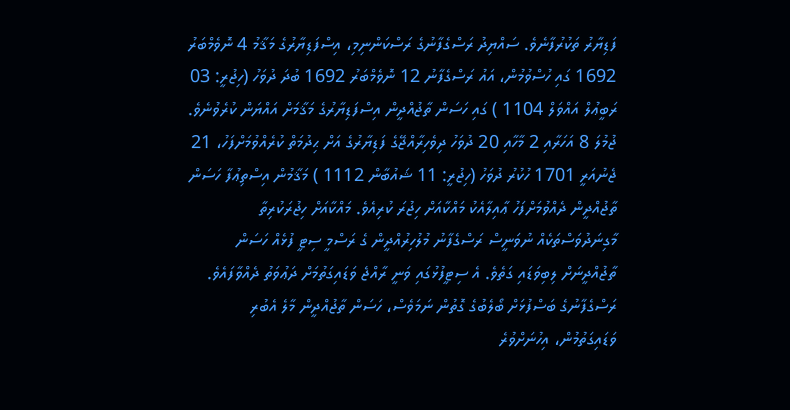ފަޑިޔާރު ތަކުރުފާނެވެ. ސައްޔިދު ރަސްގެފާނުގެ ރަސްކަންނިމި، އިސްފަޑިޔާރުގެ މަޤާމު 4 ނޮވެމްބަރު 1692 ގައި ހުސްވުމުން، އައު ރަސްގެފާނު 12 ނޮވެމްބަރު 1692 ބުދަ ދުވަހު (ހިޖުރީ: 03 ރަބީޢުލް އައްވަލް 1104 ) ގައި ހަސަން ތާޖުއްދީން އިސްފަޑިޔާރުގެ މަޤާމަށް އައްޔަން ކުރެވުނެވެ. ޖުމުލަ 8 އަހަރާއި 2 މާހާއި 20 ދުވަހު ދިވެހިރާއްޖޭގެ ފަޑިޔާރުގެ އަށް ޙިދުމަތް ކުރެއްވުމަށްފަހު، 21 ޖެނުއަރީ 1701 ހުކުރު ދުވަހު (ހިޖުރީ: 11 ޝައުބާން 1112 ) މަޤާމުން އިސްތިޢުފާ ހަސަން ތާޖުއްދީން ދެއްވުމަށްފަހު ޢާއިލާއެކު މައްކާއަށް ހިޖުރަ ކުރިއެވެ. މައްކާއަށް ހިޖުރަކުރިތާ މާގިނަދުވަސްތަކެއް ނުވަނީސް ރަސްގެފާނު މުލުހިރުއްދީން ގެ ރަސްމީ ސިޓީ ފުޅެއް ހަސަން ތާޖުއްދީނަށް ލިބިވަޑައި ގަތެވެ. އެ ސިޓީފުޅުގައި ވަނީ ރާއްޖެ ވަޑައިގަތުމަށް ދަޢުވަތު ދެއްވާފައެވެ. ރަސްގެފާނުގެ ބަސްފުޅަށް ބޯލެބުގެ ގޮތުން ނަމަވެސް، ހަސަން ތާޖުއްދީން މާލެ އެބުރި ވަޑައިގަތުމުން، އިހުނަށްވުރެ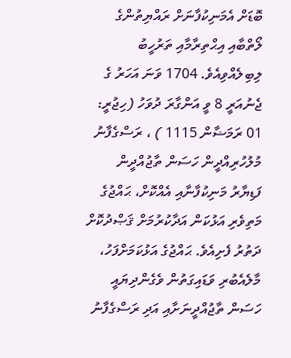ބޮޑަށް އެމަނިކުފާނަށް ރައްޔިތުންގެ ލޯތްބާއި އިޙްތިރާމާއި ތަރުހީބު ލިބިލެއްވިއެވެ. 1704 ވަނަ އަހަރު ގެ ޖެނުއަރީ 8 ވީ އަންގާރަ ދުވަހު (ހިޖުރީ: 01 ރަމަޟާން 1115 ) ، ރަސްގެފާނު މުލުހުރިއްދީން ހަސަން ތާޖުއްދީން ފަޑިޔާރު މަނިކުފާނާއި އެއްކޮށް، ޙައްޖުގެ މަތިވެރި އަޅުކަން އަދާކުރުމަށް ޤަޞްދުކޮށް ދަތުރު ފެށިއެވެ. ޙައްޖުގެ އަޅުކަމަށްފަހު، މާލެއެބުރި ވަޑައިގަތުން ވެގެންދިޔައީ ހަސަން ތާޖުއްދީނަށާއި އަދި ރަސްގެފާނު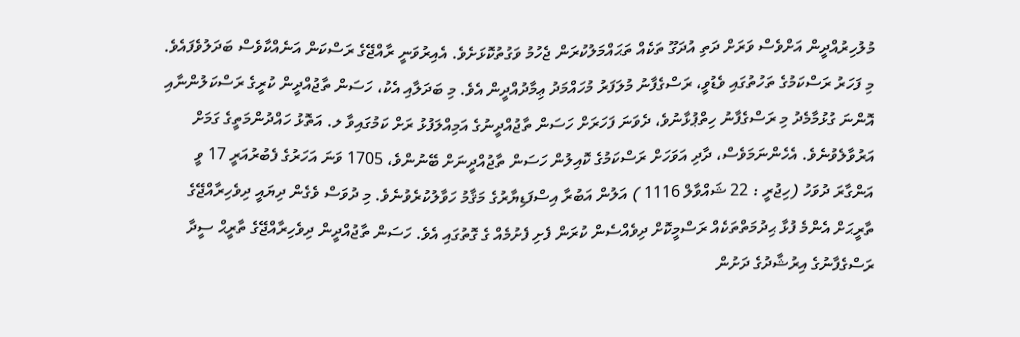މުލުހިރުއްދީން އަށްވެސް ވަރަށް ދަތި އުދަގޫ ތަކެއް ތަޙައްމަލުކުރަން ޖެހުމު ވަގުތުކޮޅަށެވެ. އެއިރުވަނީ ރާއްޖޭގެ ރަސްކަން އަނެއްކާވެސް ބަދަލުވެފައެވެ. މި ފަހަރު ރަސްކަމުގެ ތަހުތުގައި ވެޑުވީ، ރަސްގެފާނު މުލަފަރު މުހައްމަދު ޢިމާދުއްދީން އެވެ. މި ބަދަލާއި އެކު، ހަސަން ތާޖުއްދީން ކުރީގެ ރަސްކަލުންނާއި އޮންނަ ގުޅުމާމެދު މި ރަސްގެފާނު ހިތްޕުޅާނުވެ، ދެވަނަ ފަހަރަށް ހަސަން ތާޖުއްދީނުގެ އަމިއްލަފުޅު ރަށް ކަމުގައިވާ ލ. އަތޮޅު ހައްދުންމަތީގެ ގަމަށް އަރުވާލެވުނެވެ. އެހެންނަމަވެސް، ދާދި އަވަހަށް ރަސްކަމުގެ ކޮއިލުން ހަސަން ތާޖުއްދީނަށް ބޭނުންވެ، 1705 ވަނަ އަހަރުގެ ފެބުރުއަރީ 17 ވީ އަންގާރަ ދުވަހު (ހިޖުރީ : 22 ޝައްވާލް 1116 ) އަލުން އަބުރާ އިސްފަޑިޔާރުގެ މަޤާމު ހަވާލުކުރެވުނެވެ. މި ދުވަސް ވެގެން ދިޔައީ ދިވެހިރާއްޖޭގެ ތާރީޙަށް އެންމެ ފުޅާ ޙިދުމަތްތަކެއް ރަސްމީކޮށް ދިވެއްސެން ކުރަން ފެށި ފެށުމެއް ގެ ގޮތުގައި އެވެ. ހަސަން ތާޖުއްދީން ދިވެހިރާއްޖޭގެ ތާރީޙް ސީދާ ރަސްގެފާނުގެ އިރުޝާދުގެ ދަށުން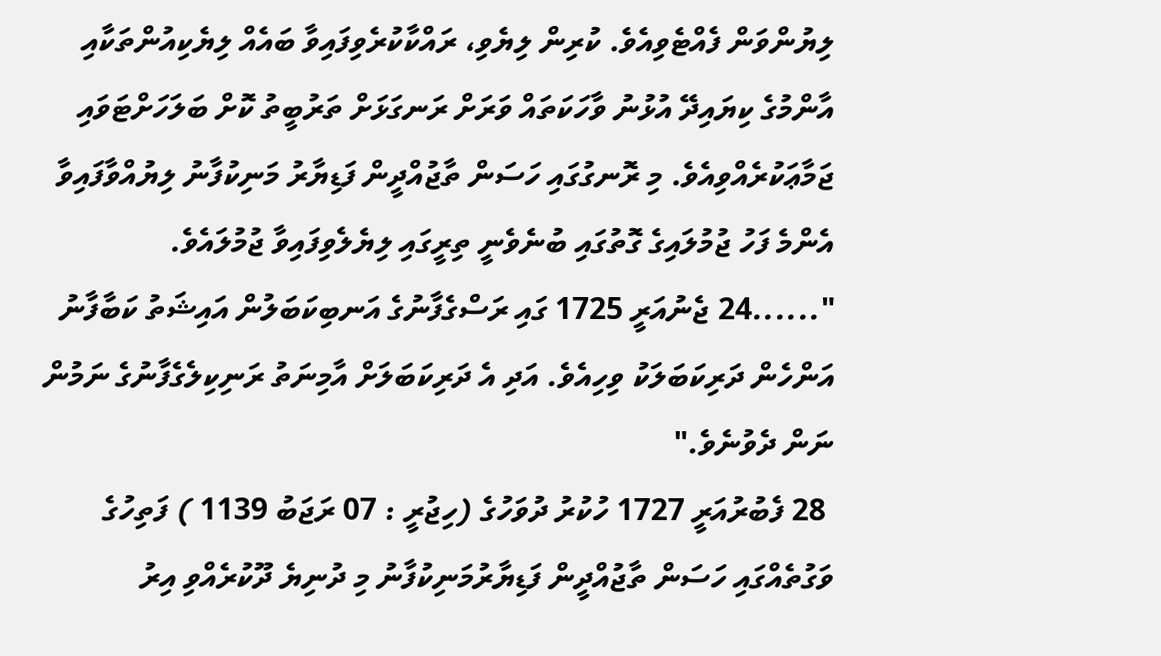ލިޔުންވަން ފެއްޓެވިއެވެ. ކުރިން ލިޔެވި، ރައްކާކުރެވިފައިވާ ބައެއް ލިޔެކިއުންތަކާއި އާންމުގެ ކިޔައިދޭ އުޅުނު ވާހަކަތައް ވަރަށް ރަނގަޅަށް ތަރުބީތު ކޮށް ބަލަހަށްޓަވައި ޖަމާޢަކުރެއްވިއެވެ. މި ރޮނގުގައި ހަސަން ތާޖުއްދީން ފަޑިޔާރު މަނިކުފާނު ލިޔުއްވާފައިވާ އެންމެ ފަހު ޖުމުލައިގެ ގޮތުގައި ބުނެވެނީ ތިރީގައި ލިޔެލެވިފައިވާ ޖުމުލައެވެ.
"......24 ޖެނުއަރީ 1725 ގައި ރަސްގެފާނުގެ އަނބިކަބަލުން އައިޝަތު ކަބާފާނު އަންހެން ދަރިކަބަލަކު ވިހިއެވެ. އަދި އެ ދަރިކަބަލަށް އާމިނަތު ރަނިކިލެގެފާނުގެ ނަމުން ނަން ދެވުނެވެ."
 28 ފެބުރުއަރީ 1727 ހުކުރު ދުވަހުގެ (ހިޖުރީ : 07 ރަޖަބު 1139 ) ފަތިހުގެ ވަގުތެއްގައި ހަސަން ތާޖުއްދީން ފަޑިޔާރުމަނިކުފާނު މި ދުނިޔެ ދޫކުރެއްވި އިރު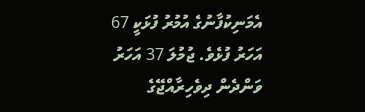އެމަނިކުފާނުގެ އުމުރު ފުޅަކީ 67 އަހަރު ފުޅެވެ. ޖުމުލަ 37 އަހަރު ވަންދެން ދިވެހިރާއްޖޭގެ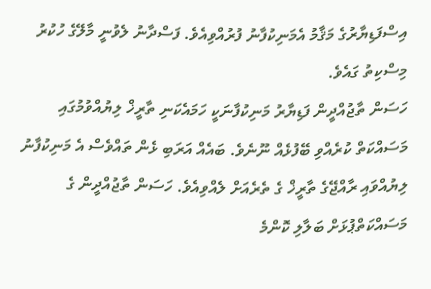އިސްފަޑިޔާރުގެ މަޤާމު އެމަނިކުފާނު ފުރުއްވިއެވެ. ފަސްދާނު ލެވުނީ މާލޭގެ ހުކުރު މިސްކިތު ގައެވެ.
ހަސަން ތާޖުއްދީން ފަޑިޔާރު މަނިކުފާނަކީ ހަމައެކަނި ތާރީޚް ލިޔުއްވުމުގައި މަސައްކަތް ކުރެއްވި ބޭފުޅެއް ނޫނެވެ. ބައެއް އަރަބި ޅެން ތައްވެސް އެ މަނިކުފާނު ލިޔުއްވައި ރާއްޖޭގެ ތާރީޚް ގެ ތެރެއަށް ލެއްވިއެވެ. ހަސަން ތާޖުއްދީން ގެ މަސައްކަތްޕުޅަށް ބަލާލި ކޮންމެ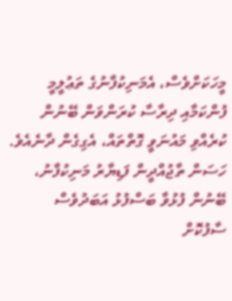މީހަކަށްވެސް، އެމަނިކުފާނުގެ ތަޢުލީމީ ފުންކަމާއި ދިރާސާ ކުރަންވަން ބޭނުން ކުރެއްވި މައުނަވީ ގޮތްތައް، އެގިގެން ދާނެއެވެ. ހަސަން ތާޖުއްދީން ފަޑިޔާރު މަނިކުފާނު، ބޭނުން ފުޅުވާ ބަސްފުޅު އަބަދުވެސް ސާފުކޮށް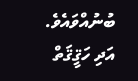ބުނުއްވައެވެ. އަދި ހަޤީޤަތް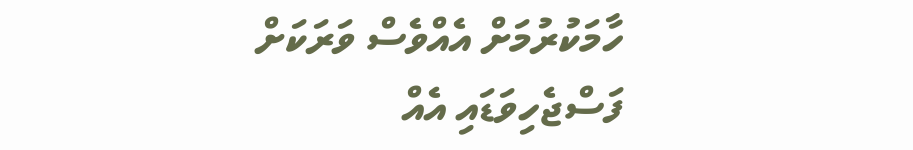ހާމަކުރުމަށް އެއްވެސް ވަރަކަށް ފަސްޖެހިވަޑައި އެއް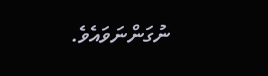ނުގަންނަވައެވެ.